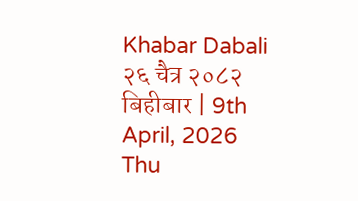Khabar Dabali २६ चैत्र २०८२ बिहीबार | 9th April, 2026 Thu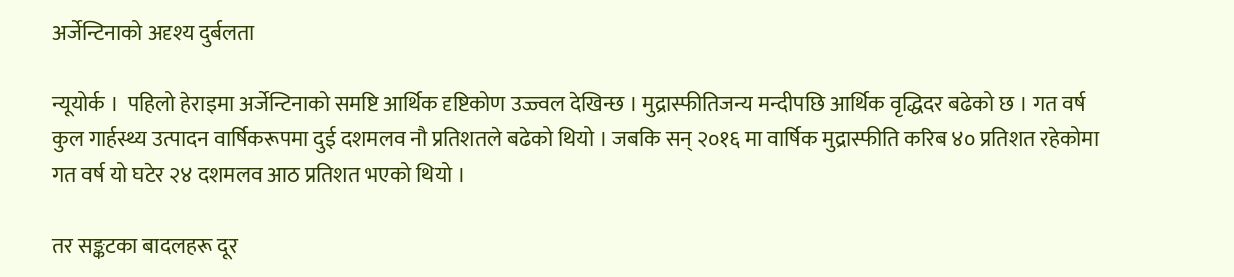अर्जेन्टिनाको अदृश्य दुर्बलता

न्यूयोर्क ।  पहिलो हेराइमा अर्जेन्टिनाको समष्टि आर्थिक दृष्टिकोण उज्ज्वल देखिन्छ । मुद्रास्फीतिजन्य मन्दीपछि आर्थिक वृद्धिदर बढेको छ । गत वर्ष कुल गार्हस्थ्य उत्पादन वार्षिकरूपमा दुई दशमलव नौ प्रतिशतले बढेको थियो । जबकि सन् २०१६ मा वार्षिक मुद्रास्फीति करिब ४० प्रतिशत रहेकोमा गत वर्ष यो घटेर २४ दशमलव आठ प्रतिशत भएको थियो ।

तर सङ्कटका बादलहरू दूर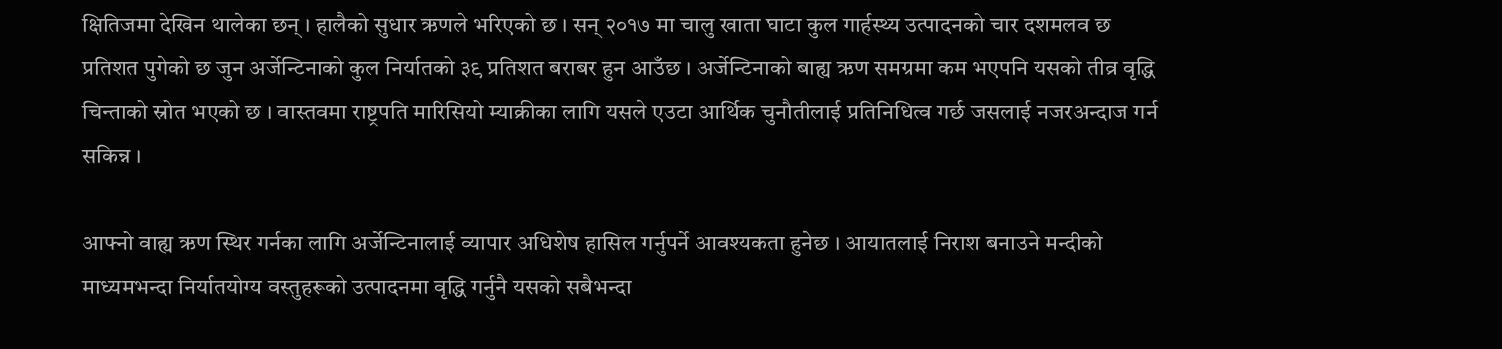क्षितिजमा देखिन थालेका छन् । हालैको सुधार ऋणले भरिएको छ । सन् २०१७ मा चालु खाता घाटा कुल गार्हस्थ्य उत्पादनको चार दशमलव छ प्रतिशत पुगेको छ जुन अर्जेन्टिनाको कुल निर्यातको ३९ प्रतिशत बराबर हुन आउँछ । अर्जेन्टिनाको बाह्य ऋण समग्रमा कम भएपनि यसको तीव्र वृद्धि चिन्ताको स्रोत भएको छ । वास्तवमा राष्ट्रपति मारिसियो म्याक्रीका लागि यसले एउटा आर्थिक चुनौतीलाई प्रतिनिधित्व गर्छ जसलाई नजरअन्दाज गर्न सकिन्न ।

आफ्नो वाह्य ऋण स्थिर गर्नका लागि अर्जेन्टिनालाई व्यापार अधिशेष हासिल गर्नुपर्ने आवश्यकता हुनेछ । आयातलाई निराश बनाउने मन्दीको माध्यमभन्दा निर्यातयोग्य वस्तुहरूको उत्पादनमा वृद्धि गर्नुनै यसको सबैभन्दा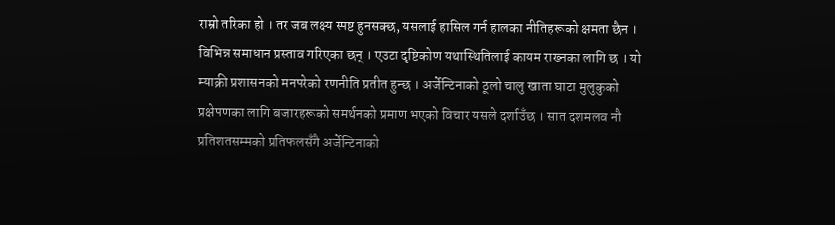राम्रो तरिका हो । तर जब लक्ष्य स्पष्ट हुनसक्छ, यसलाई हासिल गर्न हालका नीतिहरूको क्षमता छैन । विभिन्न समाधान प्रस्ताव गरिएका छन् । एउटा दृष्टिकोण यथास्थितिलाई कायम राख्नका लागि छ । यो म्याक्री प्रशासनको मनपरेको रणनीति प्रतीत हुन्छ । अर्जेन्टिनाको ठूलो चालु खाता घाटा मुलुकुको प्रक्षेपणका लागि बजारहरूको समर्थनको प्रमाण भएको विचार यसले दर्शाउँछ । सात दशमलव नौ प्रतिशतसम्मको प्रतिफलसँगै अर्जेन्टिनाको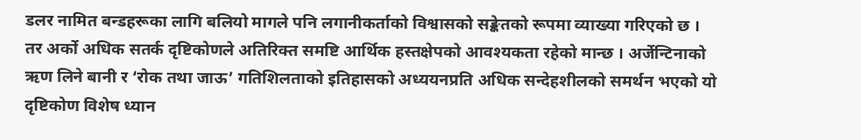डलर नामित बन्डहरूका लागि बलियो मागले पनि लगानीकर्ताको विश्वासको सङ्केतको रूपमा व्याख्या गरिएको छ । तर अर्को अधिक सतर्क दृष्टिकोणले अतिरिक्त समष्टि आर्थिक हस्तक्षेपको आवश्यकता रहेको मान्छ । अर्जेन्टिनाको ऋण लिने बानी र ‘रोक तथा जाऊ’ गतिशिलताको इतिहासको अध्ययनप्रति अधिक सन्देहशीलको समर्थन भएको यो दृष्टिकोण विशेष ध्यान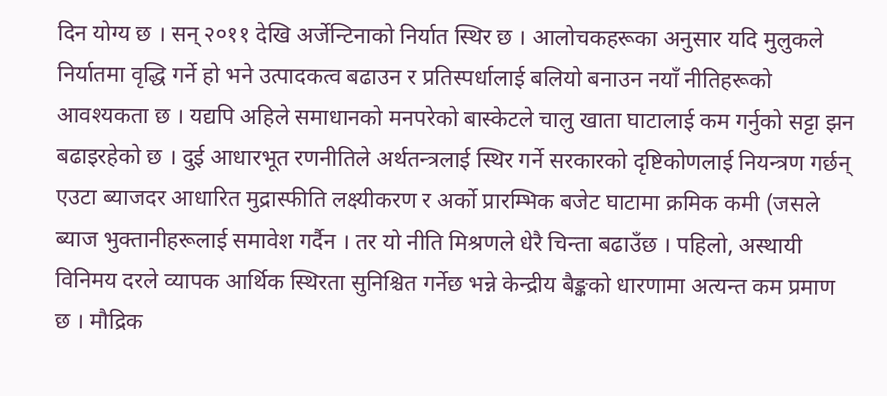दिन योग्य छ । सन् २०११ देखि अर्जेन्टिनाको निर्यात स्थिर छ । आलोचकहरूका अनुसार यदि मुलुकले निर्यातमा वृद्धि गर्ने हो भने उत्पादकत्व बढाउन र प्रतिस्पर्धालाई बलियो बनाउन नयाँ नीतिहरूको आवश्यकता छ । यद्यपि अहिले समाधानको मनपरेको बास्केटले चालु खाता घाटालाई कम गर्नुको सट्टा झन बढाइरहेको छ । दुई आधारभूत रणनीतिले अर्थतन्त्रलाई स्थिर गर्ने सरकारको दृष्टिकोणलाई नियन्त्रण गर्छन् एउटा ब्याजदर आधारित मुद्रास्फीति लक्ष्यीकरण र अर्को प्रारम्भिक बजेट घाटामा क्रमिक कमी (जसले ब्याज भुक्तानीहरूलाई समावेश गर्दैन । तर यो नीति मिश्रणले धेरै चिन्ता बढाउँछ । पहिलो, अस्थायी विनिमय दरले व्यापक आर्थिक स्थिरता सुनिश्चित गर्नेछ भन्ने केन्द्रीय बैङ्कको धारणामा अत्यन्त कम प्रमाण छ । मौद्रिक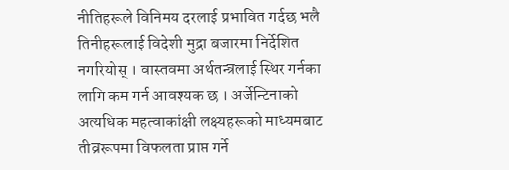नीतिहरूले विनिमय दरलाई प्रभावित गर्दछ भलै तिनीहरूलाई विदेशी मुद्रा बजारमा निर्देशित नगरियोस् । वास्तवमा अर्थतन्त्रलाई स्थिर गर्नका लागि कम गर्न आवश्यक छ । अर्जेन्टिनाको अत्यधिक महत्वाकांक्षी लक्ष्यहरूको माध्यमबाट तीव्ररूपमा विफलता प्राप्त गर्ने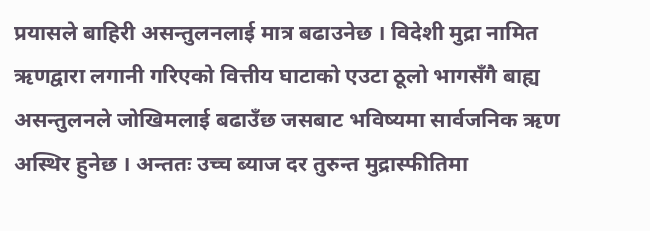प्रयासले बाहिरी असन्तुलनलाई मात्र बढाउनेछ । विदेशी मुद्रा नामित ऋणद्वारा लगानी गरिएको वित्तीय घाटाको एउटा ठूलो भागसँगै बाह्य असन्तुलनले जोखिमलाई बढाउँछ जसबाट भविष्यमा सार्वजनिक ऋण अस्थिर हुनेछ । अन्ततः उच्च ब्याज दर तुरुन्त मुद्रास्फीतिमा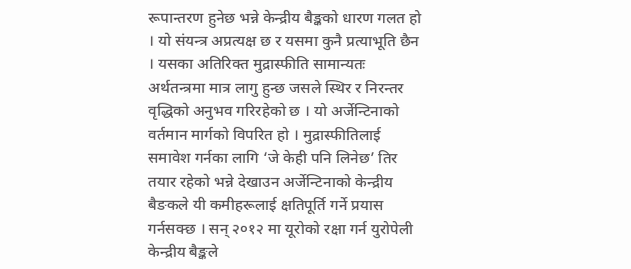रूपान्तरण हुनेछ भन्ने केन्द्रीय बैङ्कको धारण गलत हो । यो संयन्त्र अप्रत्यक्ष छ र यसमा कुनै प्रत्याभूति छैन । यसका अतिरिक्त मुद्रास्फीति सामान्यतः अर्थतन्त्रमा मात्र लागु हुन्छ जसले स्थिर र निरन्तर वृद्धिको अनुभव गरिरहेको छ । यो अर्जेन्टिनाको वर्तमान मार्गको विपरित हो । मुद्रास्फीतिलाई समावेश गर्नका लागि ‘जे केही पनि लिनेछ’ तिर तयार रहेको भन्ने देखाउन अर्जेन्टिनाको केन्द्रीय बैङकले यी कमीहरूलाई क्षतिपूर्ति गर्ने प्रयास गर्नसक्छ । सन् २०१२ मा यूरोको रक्षा गर्न युरोपेली केन्द्रीय बैङ्कले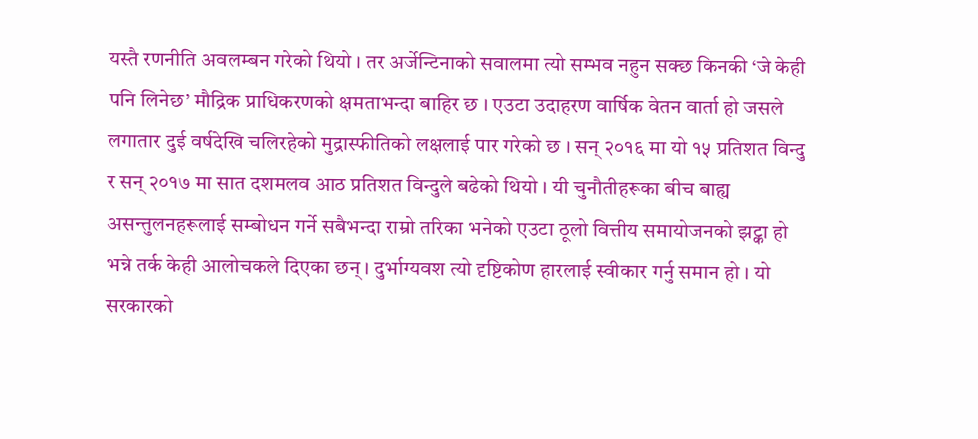यस्तै रणनीति अवलम्बन गरेको थियो । तर अर्जेन्टिनाको सवालमा त्यो सम्भव नहुन सक्छ किनकी ‘जे केही पनि लिनेछ’ मौद्रिक प्राधिकरणको क्षमताभन्दा बाहिर छ । एउटा उदाहरण वार्षिक वेतन वार्ता हो जसले लगातार दुई वर्षदेखि चलिरहेको मुद्रास्फीतिको लक्षलाई पार गरेको छ । सन् २०१६ मा यो १५ प्रतिशत विन्दु र सन् २०१७ मा सात दशमलव आठ प्रतिशत विन्दुले बढेको थियो । यी चुनौतीहरूका बीच बाह्य असन्तुलनहरूलाई सम्बोधन गर्ने सबैभन्दा राम्रो तरिका भनेको एउटा ठूलो वित्तीय समायोजनको झट्का हो भन्ने तर्क केही आलोचकले दिएका छन् । दुर्भाग्यवश त्यो दृष्टिकोण हारलाई स्वीकार गर्नु समान हो । यो सरकारको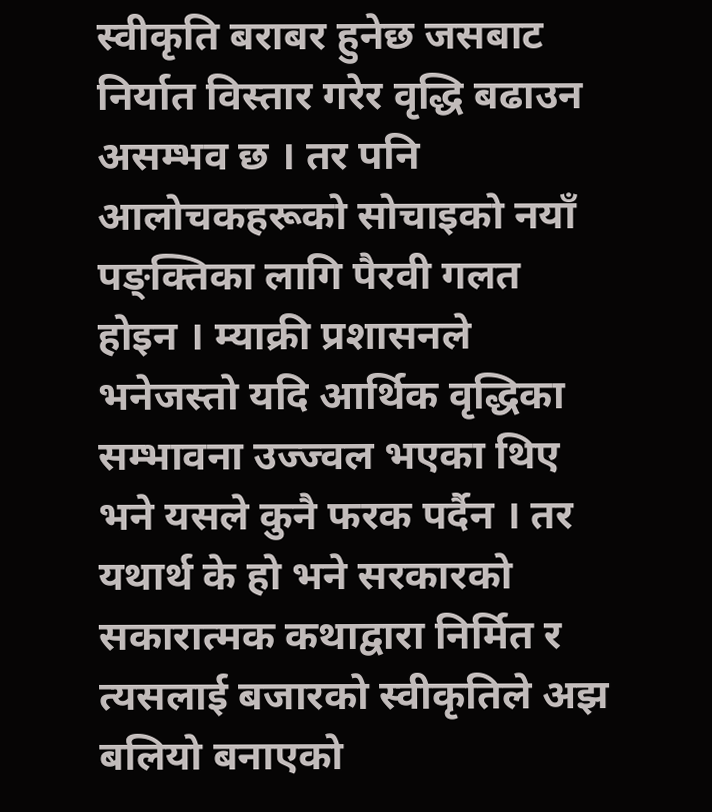स्वीकृति बराबर हुनेछ जसबाट निर्यात विस्तार गरेर वृद्धि बढाउन असम्भव छ । तर पनि आलोचकहरूको सोचाइको नयाँ पङ्क्तिका लागि पैरवी गलत होइन । म्याक्री प्रशासनले भनेजस्तो यदि आर्थिक वृद्धिका सम्भावना उज्ज्वल भएका थिए भने यसले कुनै फरक पर्दैन । तर यथार्थ के हो भने सरकारको सकारात्मक कथाद्वारा निर्मित र त्यसलाई बजारको स्वीकृतिले अझ बलियो बनाएको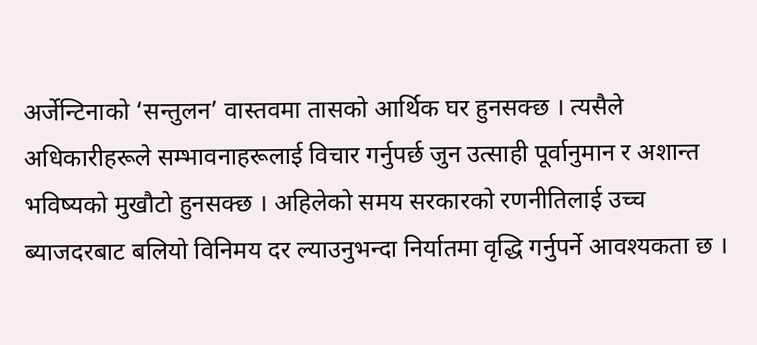अर्जेन्टिनाको ‘सन्तुलन’ वास्तवमा तासको आर्थिक घर हुनसक्छ । त्यसैले अधिकारीहरूले सम्भावनाहरूलाई विचार गर्नुपर्छ जुन उत्साही पूर्वानुमान र अशान्त भविष्यको मुखौटो हुनसक्छ । अहिलेको समय सरकारको रणनीतिलाई उच्च ब्याजदरबाट बलियो विनिमय दर ल्याउनुभन्दा निर्यातमा वृद्धि गर्नुपर्ने आवश्यकता छ ।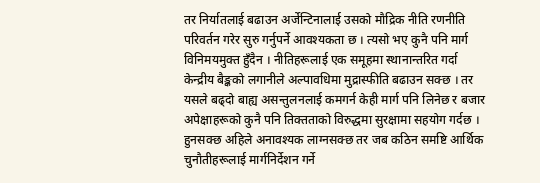तर निर्यातलाई बढाउन अर्जेन्टिनालाई उसको मौद्रिक नीति रणनीति परिवर्तन गरेर सुरु गर्नुपर्ने आवश्यकता छ । त्यसो भए कुनै पनि मार्ग विनिमयमुक्त हुँदैन । नीतिहरूलाई एक समूहमा स्थानान्तरित गर्दा केन्द्रीय बैङ्कको लगानीले अल्पावधिमा मुद्रास्फीति बढाउन सक्छ । तर यसले बढ्दो बाह्य असन्तुलनलाई कमगर्न केही मार्ग पनि लिनेछ र बजार अपेक्षाहरूको कुनै पनि तिक्तताको विरुद्धमा सुरक्षामा सहयोग गर्दछ । हुनसक्छ अहिले अनावश्यक लाग्नसक्छ तर जब कठिन समष्टि आर्थिक चुनौतीहरूलाई मार्गनिर्देशन गर्ने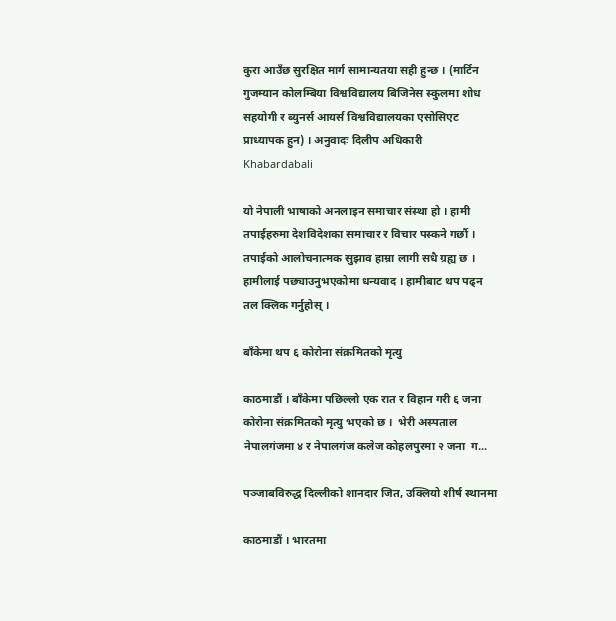कुरा आउँछ सुरक्षित मार्ग सामान्यतया सही हुन्छ । (मार्टिन गुजम्यान कोलम्बिया विश्वविद्यालय बिजिनेस स्कुलमा शोध सहयोगी र ब्युनर्स आयर्स विश्वविद्यालयका एसोसिएट प्राध्यापक हुन) । अनुवादः दिलीप अधिकारी
Khabardabali

यो नेपाली भाषाको अनलाइन समाचार संस्था हो । हामी तपाईहरुमा देशविदेशका समाचार र विचार पस्कने गर्छौ । तपाईको आलोचनात्मक सुझाव हाम्रा लागी सधै ग्रह्य छ । हामीलाई पछ्याउनुभएकोमा धन्यवाद । हामीबाट थप पढ्न तल क्लिक गर्नुहोस् ।

बाँकेमा थप ६ कोरोना संक्रमितको मृत्यु

काठमाडौं । बाँकेमा पछिल्लो एक रात र विहान गरी ६ जना कोरोना संक्रमितको मृत्यु भएको छ ।  भेरी अस्पताल नेपालगंजमा ४ र नेपालगंज कलेज कोहलपुरमा २ जना  ग...

पञ्जाबविरुद्ध दिल्लीको शानदार जित, उक्लियो शीर्ष स्थानमा

काठमाडौं । भारतमा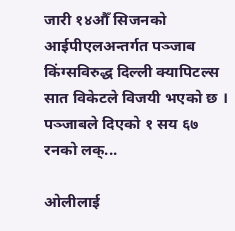जारी १४औँ सिजनको आईपीएलअन्तर्गत पञ्जाब किंग्सविरुद्ध दिल्ली क्यापिटल्स सात विकेटले विजयी भएको छ । पञ्जाबले दिएको १ सय ६७ रनको लक्...

ओलीलाई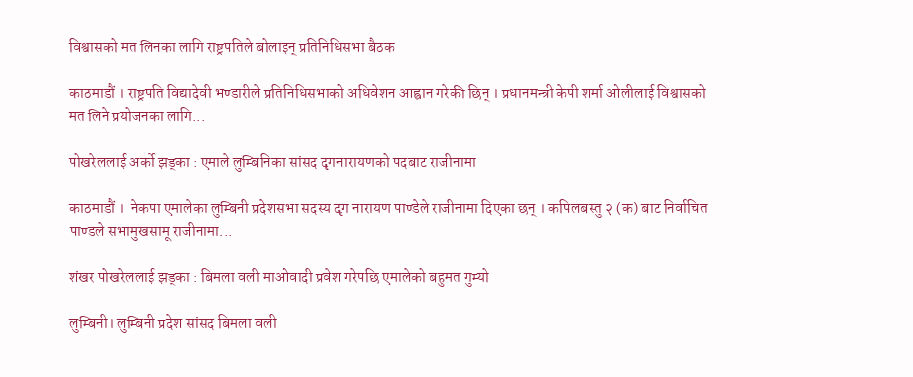विश्वासको मत लिनका लागि राष्ट्रपतिले बोलाइन् प्रतिनिधिसभा बैठक

काठमाडौं । राष्ट्रपति विद्यादेवी भण्डारीले प्रतिनिधिसभाको अधिवेशन आह्वान गरेकी छिन् । प्रधानमन्त्री केपी शर्मा ओलीलाई विश्वासको मत लिने प्रयोजनका लागि...

पोखरेललाई अर्को झड्का : एमाले लुम्बिनिका सांसद दृगनारायणको पदबाट राजीनामा

काठमाडौं ।  नेकपा एमालेका लुम्बिनी प्रदेशसभा सदस्य दृग नारायण पाण्डेले राजीनामा दिएका छन् । कपिलबस्तु २ (क) बाट निर्वाचित पाण्डले सभामुखसामू राजीनामा...

शंखर पोखरेललाई झड्का : बिमला वली माओवादी प्रवेश गरेपछि एमालेको बहुमत गुम्यो

लुम्बिनी। लुम्बिनी प्रदेश सांसद बिमला वली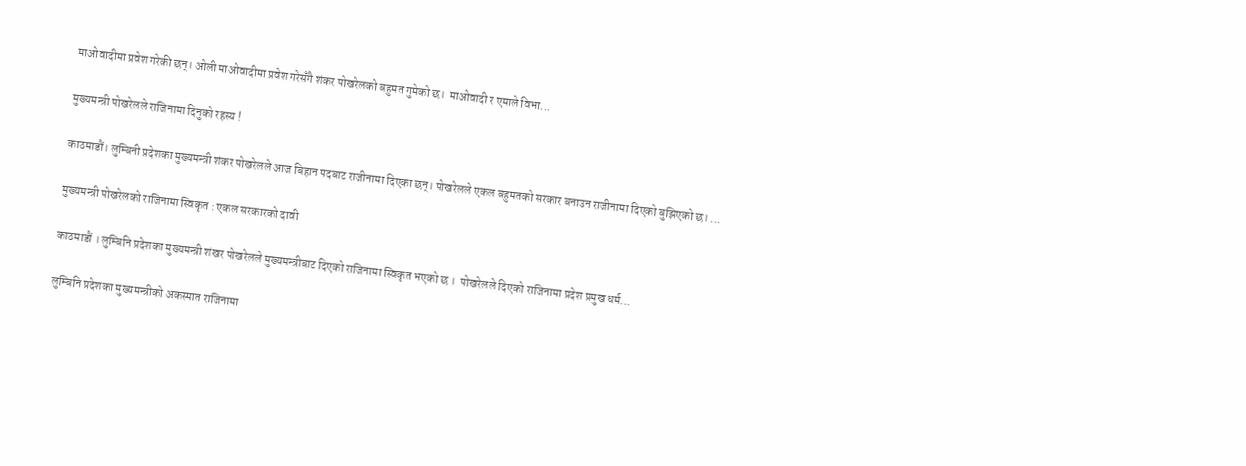माओवादीमा प्रवेश गरेकी छन्। ओली माओवादीमा प्रवेश गरेसँगै शंकर पोखरेलको बहुमत गुमेको छ।  माओवादी र एमाले विभा...

मुख्यमन्त्री पोखरेलले राजिनामा दिनुको रहस्य !

काठमाडौं। लुम्बिनी प्रदेशका मुख्यमन्त्री शंकर पोखरेलले आज बिहान पदबाट राजीनामा दिएका छन्। पोखरेलले एकल बहुमतको सरकार बनाउन राजीनामा दिएको बुझिएको छ। ...

मुख्यमन्त्री पोखरेलको राजिनामा स्विकृत : एकल सरकारको दावी

काठमाडौं । लुम्बिनि प्रदेशका मुख्यमन्त्री शंखर पोखरेलले मुख्यमन्त्रीबाट दिएको राजिनामा स्विकृत भएको छ ।  पोखरेलले दिएको राजिनामा प्रदेश प्रमुख धर्म...

लुम्बिनि प्रदेशका मुख्यमन्त्रीको अकस्मात राजिनामा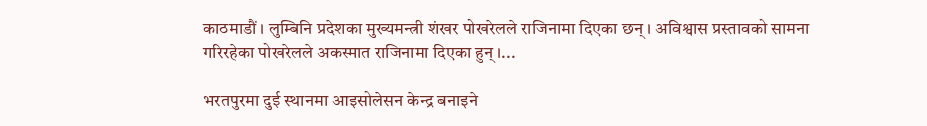काठमाडौं । लुम्बिनि प्रदेशका मुख्यमन्त्री शंखर पोखरेलले राजिनामा दिएका छन् । अविश्वास प्रस्तावको सामना गरिरहेका पोखरेलले अकस्मात राजिनामा दिएका हुन् ।...

भरतपुरमा दुई स्थानमा आइसोलेसन केन्द्र बनाइने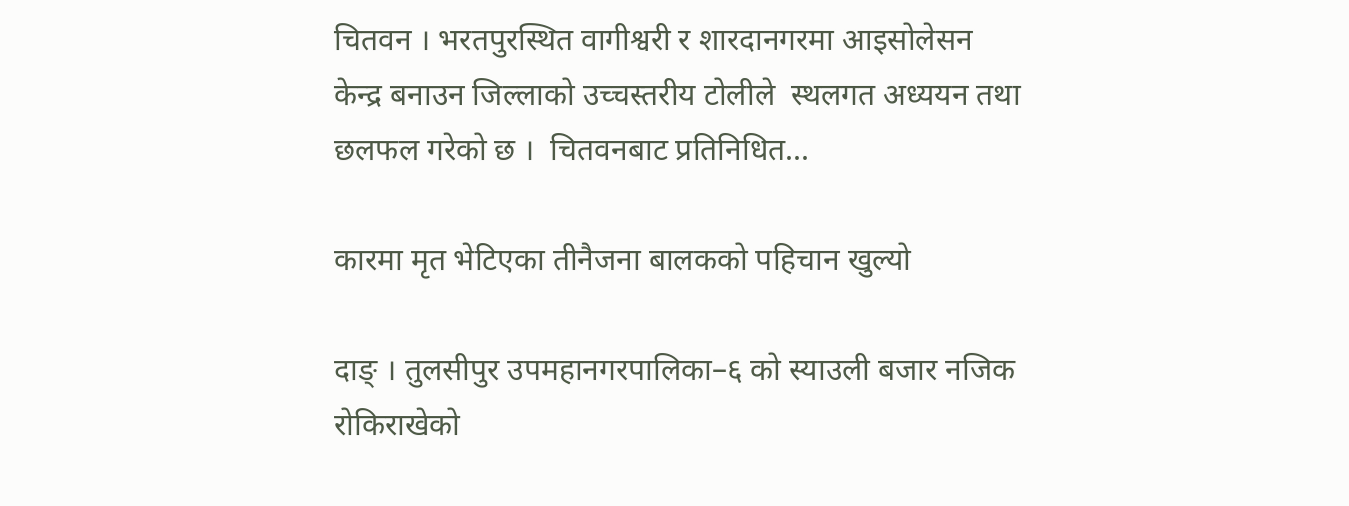चितवन । भरतपुरस्थित वागीश्वरी र शारदानगरमा आइसोलेसन केन्द्र बनाउन जिल्लाको उच्चस्तरीय टोलीले  स्थलगत अध्ययन तथा छलफल गरेको छ ।  चितवनबाट प्रतिनिधित...

कारमा मृत भेटिएका तीनैजना बालकको पहिचान खुल्यो

दाङ् । तुलसीपुर उपमहानगरपालिका–६ को स्याउली बजार नजिक रोकिराखेको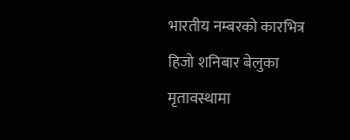भारतीय नम्बरको कारभित्र हिजो शनिबार बेलुका मृतावस्थामा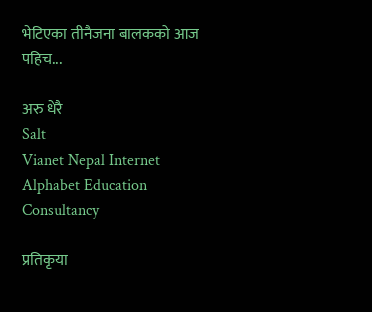भेटिएका तीनैजना बालकको आज पहिच...

अरु धेरै
Salt
Vianet Nepal Internet
Alphabet Education Consultancy

प्रतिकृया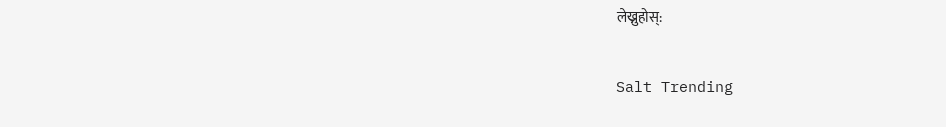लेख्नुहोस्:

Salt Trending